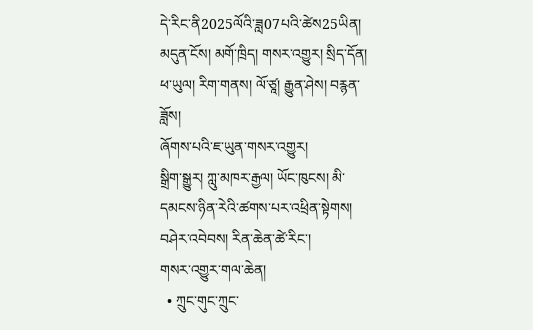དེ་རིང་ནི2025ལོའི་ཟླ07པའི་ཚེས25ཡིན།
མདུན་ངོས། མགོ་ཁྲིད། གསར་འགྱུར། སྲིད་དོན། ཕ་ཡུལ། རིག་གནས། ལོ་ཙཱ། རྒྱུན་ཤེས། བརྙན་ཟློས།
ཞོགས་པའི་ཇ་ཡུན་གསར་འགྱུར།
སྒྲིག་སྒྱུར། ཀླུ་མཁར་རྒྱལ། ཡོང་ཁུངས། མི་དམངས་ཉིན་རེའི་ཚགས་པར་འཕྲིན་སྟེགས། བཤེར་འབེབས། རིན་ཆེན་ཚེ་རིང་།
གསར་འགྱུར་གལ་ཆེན།
  • ཀྲུང་གུང་ཀྲུང་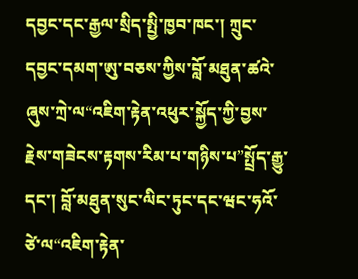དབྱང་དང་རྒྱལ་སྲིད་སྤྱི་ཁྱབ་ཁང་། ཀྲུང་དབྱང་དམག་ཨུ་བཅས་ཀྱིས་བློ་མཐུན་ཚའེ་ཞུས་ཀྲེ་ལ“འཇིག་རྟེན་འཕུར་སྐྱོད་ཀྱི་བྱས་རྗེས་གཟེངས་རྟགས་རིམ་པ་གཉིས་པ”སྤྲོད་རྒྱུ་དང་། བློ་མཐུན་སུང་ལིང་ཏུང་དང་ཝང་ཧའོ་ཙེ་ལ“འཇིག་རྟེན་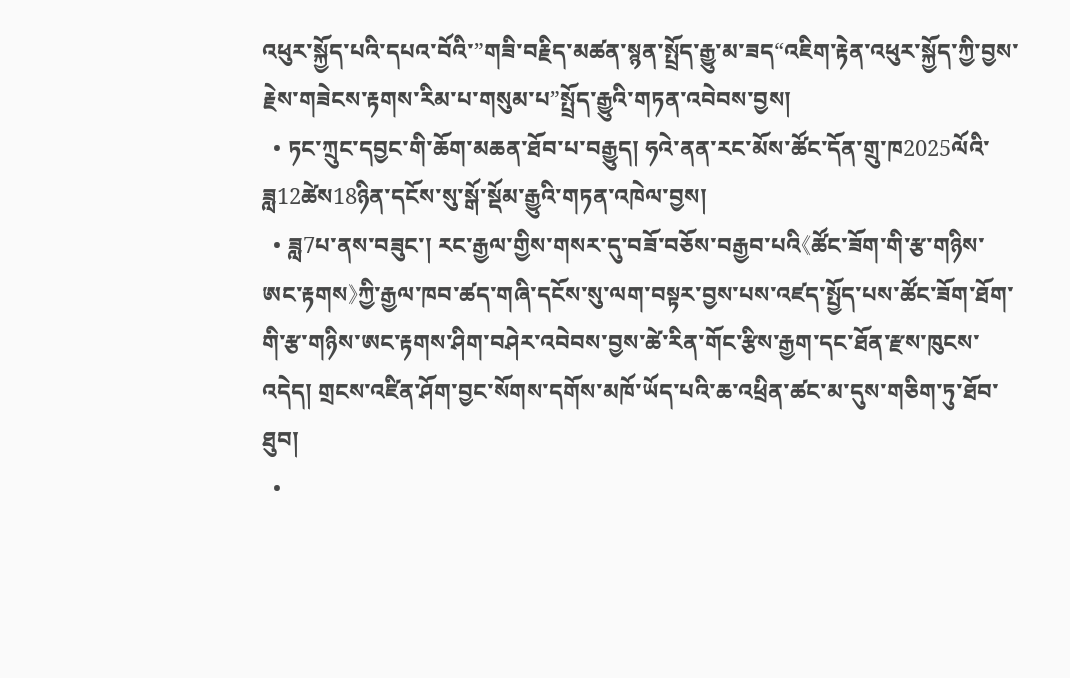འཕུར་སྐྱོད་པའི་དཔའ་བོའི་”གཟི་བརྗིད་མཚན་སྙན་སྤྲོད་རྒྱུ་མ་ཟད“འཇིག་རྟེན་འཕུར་སྐྱོད་ཀྱི་བྱས་རྗེས་གཟེངས་རྟགས་རིམ་པ་གསུམ་པ”སྤྲོད་རྒྱུའི་གཏན་འབེབས་བྱས།
  • ཏང་ཀྲུང་དབྱང་གི་ཆོག་མཆན་ཐོབ་པ་བརྒྱུད། ཧའེ་ནན་རང་མོས་ཚོང་དོན་གྲུ་ཁ2025ལོའི་ཟླ12ཚེས18ཉིན་དངོས་སུ་སྒོ་སྡོམ་རྒྱུའི་གཏན་འཁེལ་བྱས།
  • ཟླ7པ་ནས་བཟུང་། རང་རྒྱལ་གྱིས་གསར་དུ་བཟོ་བཅོས་བརྒྱབ་པའི《ཚོང་ཟོག་གི་རྩ་གཉིས་ཨང་རྟགས》ཀྱི་རྒྱལ་ཁབ་ཚད་གཞི་དངོས་སུ་ལག་བསྟར་བྱས་པས་འཛད་སྤྱོད་པས་ཚོང་ཟོག་ཐོག་གི་རྩ་གཉིས་ཨང་རྟགས་ཤིག་བཤེར་འབེབས་བྱས་ཚེ་རིན་གོང་རྩིས་རྒྱག་དང་ཐོན་རྫས་ཁུངས་འདེད། གྲངས་འཛིན་ཤོག་བྱང་སོགས་དགོས་མཁོ་ཡོད་པའི་ཆ་འཕྲིན་ཚང་མ་དུས་གཅིག་ཏུ་ཐོབ་ཐུབ།
  •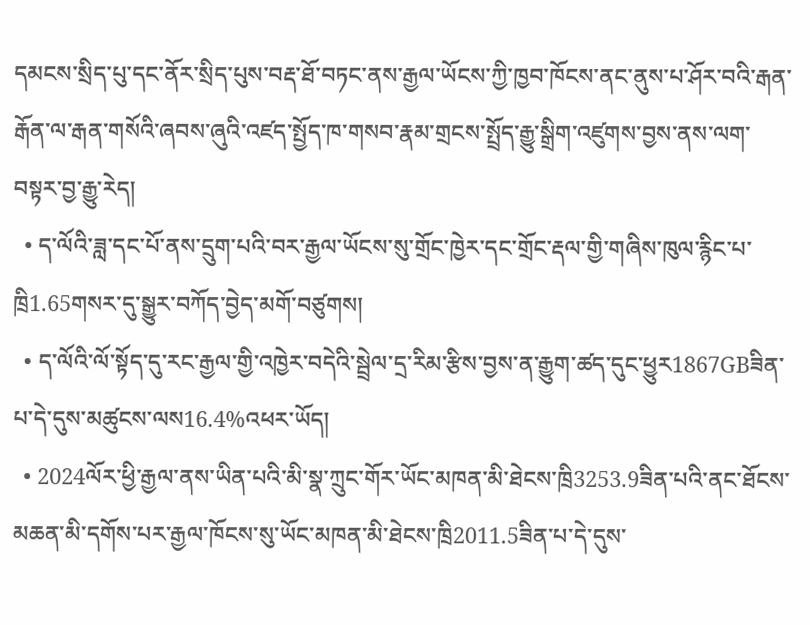དམངས་སྲིད་པུ་དང་ནོར་སྲིད་པུས་བརྡ་ཐོ་བཏང་ནས་རྒྱལ་ཡོངས་ཀྱི་ཁྱབ་ཁོངས་ནང་ནུས་པ་ཤོར་བའི་རྒན་རྒོན་ལ་རྒན་གསོའི་ཞབས་ཞུའི་འཛད་སྤྱོད་ཁ་གསབ་རྣམ་གྲངས་སྤྲོད་རྒྱུ་སྒྲིག་འཛུགས་བྱས་ནས་ལག་བསྟར་བྱ་རྒྱུ་རེད།
  • ད་ལོའི་ཟླ་དང་པོ་ནས་དྲུག་པའི་བར་རྒྱལ་ཡོངས་སུ་གྲོང་ཁྱེར་དང་གྲོང་རྡལ་གྱི་གཞིས་ཁུལ་རྙིང་པ་ཁྲི1.65གསར་དུ་སྒྱུར་བཀོད་བྱེད་མགོ་བཙུགས།
  • ད་ལོའི་ལོ་སྟོད་དུ་རང་རྒྱལ་གྱི་འཁྱེར་བདེའི་སྦྲེལ་དྲ་རིམ་རྩིས་བྱས་ན་རྒྱུག་ཚད་དུང་ཕྱུར1867GBཟིན་པ་དེ་དུས་མཚུངས་ལས16.4%འཕར་ཡོད།
  • 2024ལོར་ཕྱི་རྒྱལ་ནས་ཡིན་པའི་མི་སྣ་ཀྲུང་གོར་ཡོང་མཁན་མི་ཐེངས་ཁྲི3253.9ཟིན་པའི་ནང་ཐོངས་མཆན་མི་དགོས་པར་རྒྱལ་ཁོངས་སུ་ཡོང་མཁན་མི་ཐེངས་ཁྲི2011.5ཟིན་པ་དེ་དུས་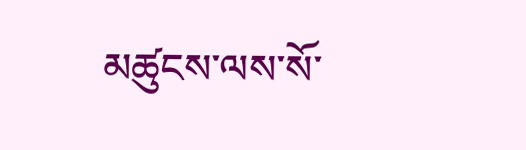མཚུངས་ལས་སོ་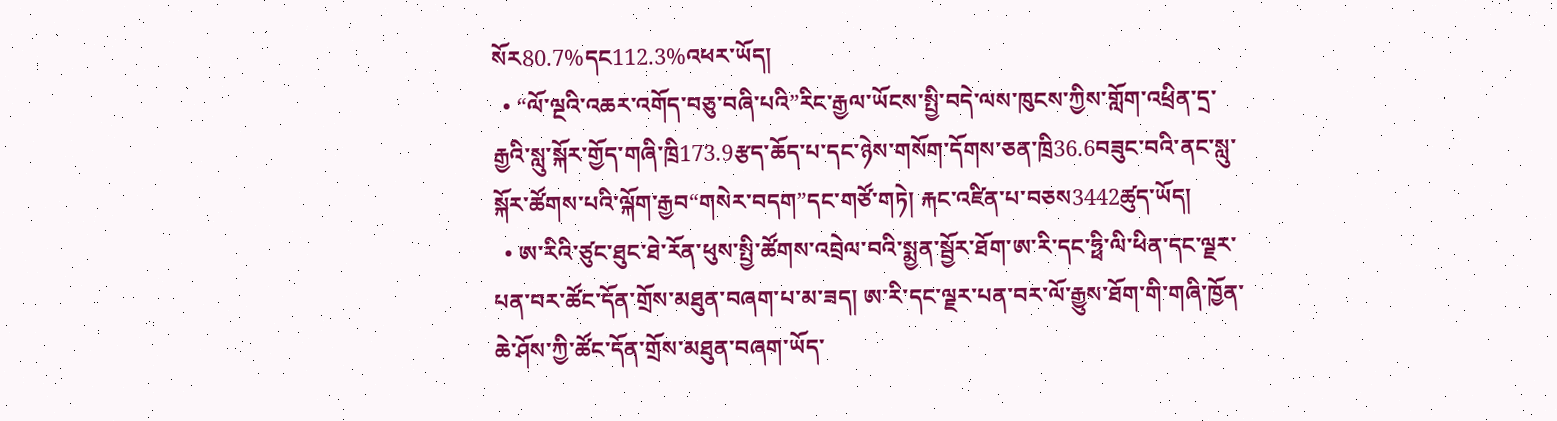སོར80.7%དང112.3%འཕར་ཡོད།
  • “ལོ་ལྔའི་འཆར་འགོད་བཅུ་བཞི་པའི”རིང་རྒྱལ་ཡོངས་སྤྱི་བདེ་ལས་ཁུངས་ཀྱིས་གློག་འཕྲིན་དྲ་རྒྱའི་སླུ་སྐོར་གྱོད་གཞི་ཁྲི173.9རྩད་ཆོད་པ་དང་ཉེས་གསོག་དོགས་ཅན་ཁྲི36.6བཟུང་བའི་ནང་སླུ་སྐོར་ཚོགས་པའི་ལྐོག་རྒྱབ“གསེར་བདག”དང་གཙོ་གཏེ། རྐང་འཛིན་པ་བཅས3442ཚུད་ཡོད།
  • ཨ་རིའི་ཙུང་ཐུང་ཐེ་རོན་ཕུས་སྤྱི་ཚོགས་འབྲེལ་བའི་སྨྱན་སྦྱོར་ཐོག་ཨ་རི་དང་ཧྥི་ལི་ཕིན་དང་ལྗར་པན་བར་ཚོང་དོན་གྲོས་མཐུན་བཞག་པ་མ་ཟད། ཨ་རི་དང་ལྗར་པན་བར་ལོ་རྒྱུས་ཐོག་གི་གཞི་ཁྱོན་ཆེ་ཤོས་ཀྱི་ཚོང་དོན་གྲོས་མཐུན་བཞག་ཡོད་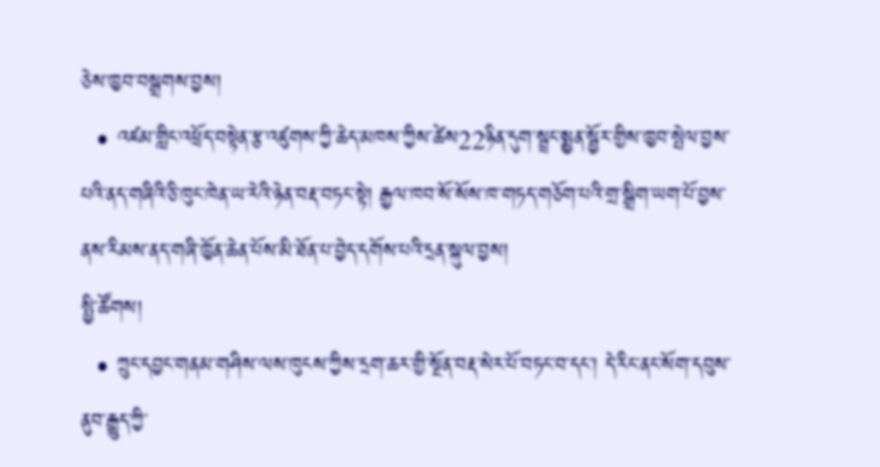ཅེས་ཁྱབ་བསྒྲགས་བྱས།
  • འཛམ་གླིང་འཕྲོད་བསྟེན་རྩ་འཛུགས་ཀྱི་ཆེད་མཁས་ཀྱིས་ཚེས22ཉིན་དུག་སྦྲང་སྨྱན་སྦྱོར་གྱིས་ཁྱབ་སྤེལ་བྱས་པའི་ནད་གཞིའི་ཅི་ཁུང་ཁེན་ཡ་རེའི་ཉེན་བརྡ་བཏང་སྟེ། རྒྱལ་ཁབ་སོ་སོས་ཁ་གཏད་གཅོག་པའི་གྲ་སྒྲིག་ཡག་པོ་བྱས་ནས་རིམས་ནད་གཞི་ཁྱོན་ཆེན་པོས་མི་ཐོན་པ་བྱེད་དགོས་པའི་དྲན་སྐུལ་བྱས།
སྤྱི་ཚོགས།
  • ཀྲུང་དབྱང་གནམ་གཤིས་ལས་ཁུངས་ཀྱིས་དྲག་ཆར་གྱི་སྔོན་བརྡ་སེར་པོ་བཏང་བ་དང་། དེ་རིང་ནང་སོག་དབུས་ནུབ་རྒྱུད་ཀྱི་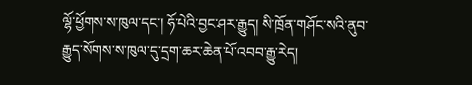ལྷོ་ཕྱོགས་ས་ཁུལ་དང་། ཧོ་པེའི་བྱང་ཤར་རྒྱུད། སི་ཁྲོན་གཤོང་སའི་ནུབ་རྒྱུད་སོགས་ས་ཁུལ་དུ་དྲག་ཆར་ཆེན་པོ་འབབ་རྒྱུ་རེད།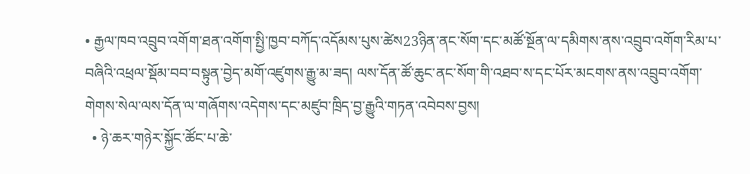• རྒྱལ་ཁབ་འབྲུབ་འགོག་ཐན་འགོག་སྤྱི་ཁྱབ་བཀོད་འདོམས་པུས་ཚེས23ཉིན་ནང་སོག་དང་མཚོ་སྔོན་ལ་དམིགས་ནས་འབྲུབ་འགོག་རིམ་པ་བཞིའི་འཕྲལ་སྡོམ་བབ་བསྟུན་བྱེད་མགོ་འཛུགས་རྒྱུ་མ་ཟད། ལས་དོན་ཚོ་ཆུང་ནང་སོག་གི་འཐབ་ས་དང་པོར་མངགས་ནས་འབྲུབ་འགོག་གེགས་སེལ་ལས་དོན་ལ་གཞོགས་འདེགས་དང་མཛུབ་ཁྲིད་བྱ་རྒྱུའི་གཏན་འབེབས་བྱས།
  • ཉེ་ཆར་གཉེར་སྐྱོང་ཚོང་པ་ཆེ་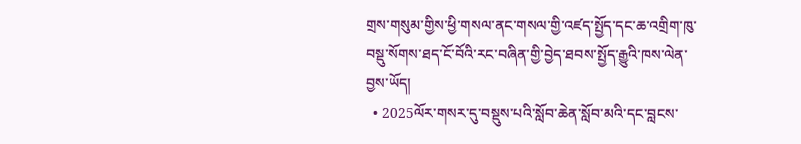གྲས་གསུམ་གྱིས་ཕྱི་གསལ་ནང་གསལ་གྱི་འཛད་སྤྱོད་དང་ཆ་འགྲིག་ཁུ་བསྡུ་སོགས་ཐད་ངོ་བོའི་རང་བཞིན་གྱི་བྱེད་ཐབས་སྤྱོད་རྒྱུའི་ཁས་ལེན་བྱས་ཡོད།
  • 2025ལོར་གསར་དུ་བསྡུས་པའི་སློབ་ཆེན་སློབ་མའི་དང་བླངས་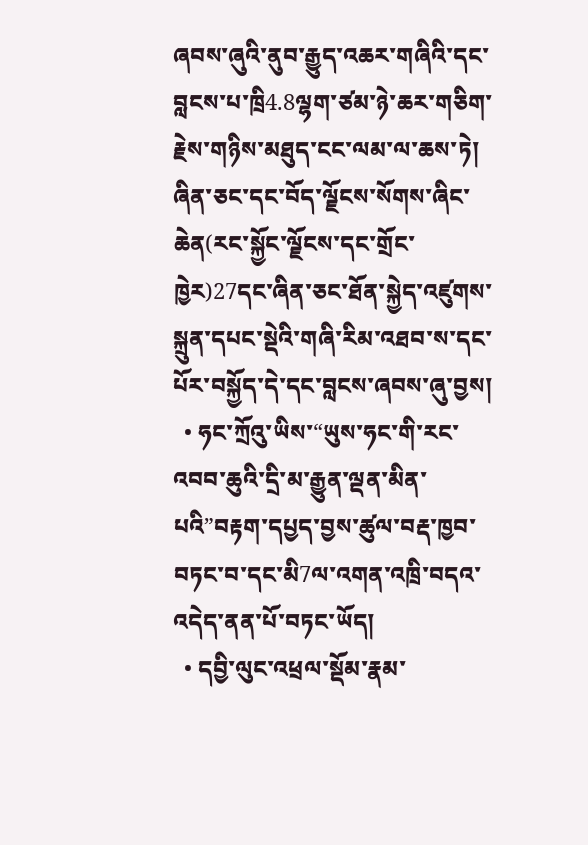ཞབས་ཞུའི་ནུབ་རྒྱུད་འཆར་གཞིའི་དང་བླངས་པ་ཁྲི4.8ལྷག་ཙམ་ཉེ་ཆར་གཅིག་རྗེས་གཉིས་མཐུད་ངང་ལམ་ལ་ཆས་ཏེ། ཞིན་ཅང་དང་བོད་ལྗོངས་སོགས་ཞིང་ཆེན(རང་སྐྱོང་ལྗོངས་དང་གྲོང་ཁྱེར)27དང་ཞིན་ཅང་ཐོན་སྐྱེད་འཛུགས་སྐྲུན་དཔང་སྡེའི་གཞི་རིམ་འཐབ་ས་དང་པོར་བསྐྱོད་དེ་དང་བླངས་ཞབས་ཞུ་བྱས།
  • ཧང་ཀྲོའུ་ཡིས་“ཡུས་ཧང་གི་རང་འབབ་ཆུའི་དྲི་མ་རྒྱུན་ལྡན་མིན་པའི”བརྟག་དཔྱད་བྱས་ཚུལ་བརྡ་ཁྱབ་བཏང་བ་དང་མི7ལ་འགན་འཁྲི་བདའ་འདེད་ནན་པོ་བཏང་ཡོད།
  • དབྱི་ལུང་འཕྲལ་སྡོམ་རྣམ་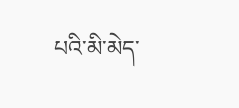པའི་མི་མེད་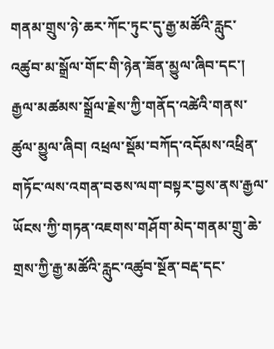གནམ་གྲུས་ཉེ་ཆར་ཀོང་ཏུང་དུ་རྒྱ་མཚོའི་རླུང་འཚུབ་མ་སྒྲོལ་གོང་གི་ཉེན་ཟོན་མྱུལ་ཞིབ་དང་། རྒྱལ་མཚམས་སྒྲོལ་རྗེས་ཀྱི་གནོད་འཚེའི་གནས་ཚུལ་མྱུལ་ཞིབ། འཕྲལ་སྡོམ་བཀོད་འདོམས་འཕྲིན་གཏོང་ལས་འགན་བཅས་ལག་བསྟར་བྱས་ནས་རྒྱལ་ཡོངས་ཀྱི་གཏན་འཇགས་གཤོག་མེད་གནམ་གྲུ་ཆེ་གྲས་ཀྱི་རྒྱ་མཚོའི་རླུང་འཚུབ་སྔོན་བརྡ་དང་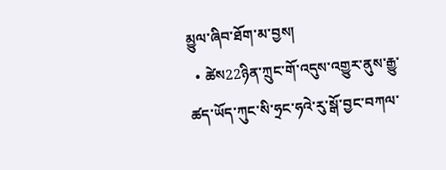མྱུལ་ཞིབ་ཐོག་མ་བྱས།
  • ཚེས22ཉིན་ཀྲུང་གོ་འདུས་འགྱུར་ནུས་རྒྱུ་ཚད་ཡོད་ཀུང་སི་ཧྲང་ཧའེ་རུ་སྒོ་བྱང་བཀལ་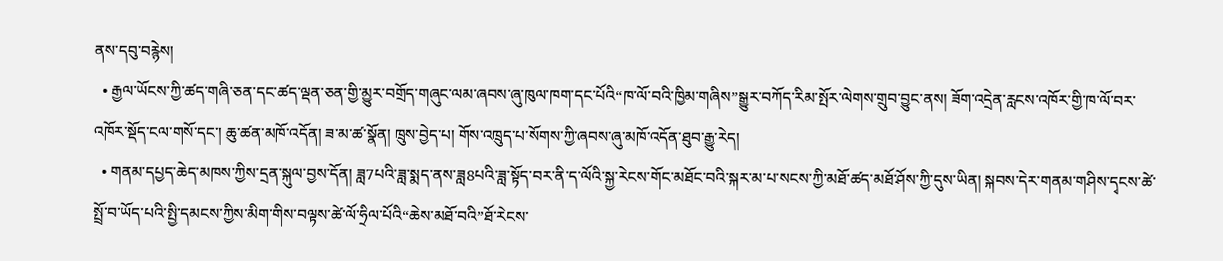ནས་དབུ་བརྙེས།
  • རྒྱལ་ཡོངས་ཀྱི་ཚད་གཞི་ཅན་དང་ཚད་ལྡན་ཅན་གྱི་མྱུར་བགྲོད་གཞུང་ལམ་ཞབས་ཞུ་ཁུལ་ཁག་དང་པོའི“ཁ་ལོ་བའི་ཁྱིམ་གཞིས”སྒྱུར་བཀོད་རིམ་སྤོར་ལེགས་གྲུབ་བྱུང་ནས། ཟོག་འདྲེན་རླངས་འཁོར་གྱི་ཁ་ལོ་བར་འཁོར་སྡོད་ངལ་གསོ་དང་། ཆུ་ཚན་མཁོ་འདོན། ཟ་མ་ཚ་སྣོན། ཁྲུས་བྱེད་པ། གོས་འཁྲུད་པ་སོགས་ཀྱི་ཞབས་ཞུ་མཁོ་འདོན་ཐུབ་རྒྱུ་རེད།
  • གནམ་དཔྱད་ཆེད་མཁས་ཀྱིས་དྲན་སྐུལ་བྱས་དོན། ཟླ7པའི་ཟླ་སྨད་ནས་ཟླ8པའི་ཟླ་སྟོད་བར་ནི་ད་ལོའི་སྐྱ་རེངས་གོང་མཐོང་བའི་སྐར་མ་པ་སངས་ཀྱི་མཐོ་ཚད་མཐོ་ཤོས་ཀྱི་དུས་ཡིན། སྐབས་དེར་གནམ་གཤིས་དྭངས་ཚེ་སྤྲོ་བ་ཡོད་པའི་སྤྱི་དམངས་ཀྱིས་མིག་གིས་བལྟས་ཚེ་ལོ་ཧྲིལ་པོའི“ཆེས་མཐོ་བའི”ཐོ་རེངས་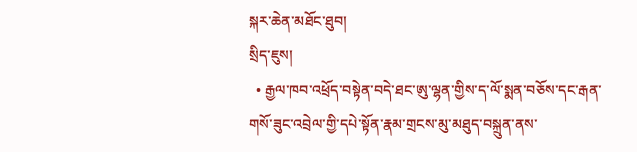སྐར་ཆེན་མཐོང་ཐུབ།
སྲིད་ཇུས།
  • རྒྱལ་ཁབ་འཕྲོད་བསྟེན་བདེ་ཐང་ཨུ་ལྷན་གྱིས་ད་ལོ་སྨན་བཅོས་དང་རྒན་གསོ་ཟུང་འབྲེལ་གྱི་དཔེ་སྟོན་རྣམ་གྲངས་མུ་མཐུད་བསྐྲུན་ནས་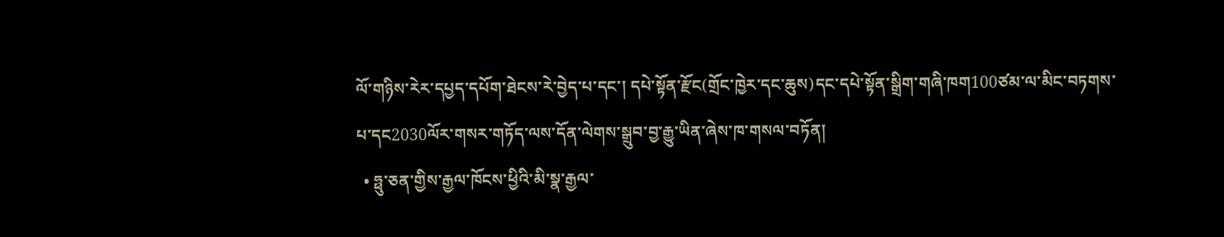ལོ་གཉིས་རེར་དཔྱད་དཔོག་ཐེངས་རེ་བྱེད་པ་དང་། དཔེ་སྟོན་རྫོང(གྲོང་ཁྱེར་དང་ཆུས)དང་དཔེ་སྟོན་སྒྲིག་གཞི་ཁག100ཙམ་ལ་མིང་བཏགས་པ་དང2030ལོར་གསར་གཏོད་ལས་དོན་ལེགས་སྒྲུབ་བྱ་རྒྱུ་ཡིན་ཞེས་ཁ་གསལ་བཏོན།
  • ཧྥུ་ཅན་གྱིས་རྒྱལ་ཁོངས་ཕྱིའི་མི་སྣ་རྒྱལ་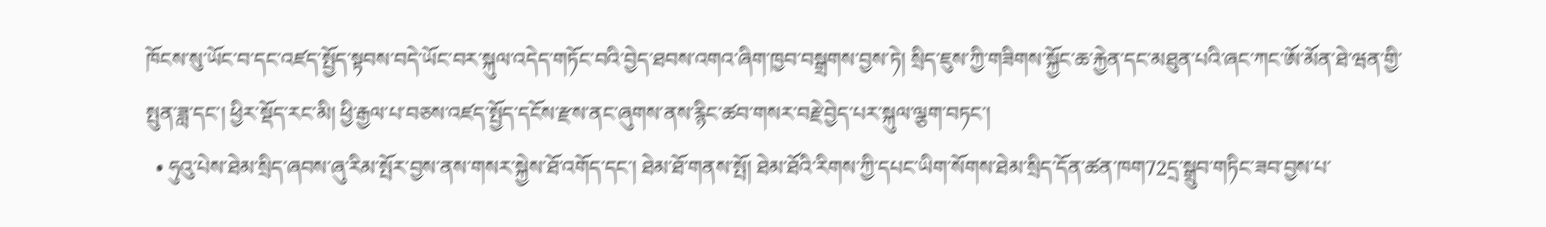ཁོངས་སུ་ཡོང་བ་དང་འཛད་སྤྱོད་སྟབས་བདེ་ཡོང་བར་སྐུལ་འདེད་གཏོང་བའི་བྱེད་ཐབས་འགའ་ཞིག་ཁྱབ་བསྒྲགས་བྱས་ཏེ། སྲིད་ཇུས་ཀྱི་གཟིགས་སྐྱོང་ཆ་རྐྱེན་དང་མཐུན་པའི་ཞང་ཀང་ཨོ་མོན་ཐེ་ཝན་གྱི་སྤུན་ཟླ་དང་། ཕྱིར་སྡོད་རང་མི། ཕྱི་རྒྱལ་པ་བཅས་འཛད་སྤྱོད་དངོས་རྫས་ནང་ཞུགས་ནས་རྙིང་ཚབ་གསར་བརྗེ་བྱེད་པར་སྐུལ་ལྕག་བཏང་།
  • ཧུའུ་པེས་ཐེམ་སྲིད་ཞབས་ཞུ་རིམ་སྤོར་བྱས་ནས་གསར་སྐྱེས་ཐོ་འགོད་དང་། ཐེམ་ཐོ་གནས་སྤོ། ཐེམ་ཐོའི་རིགས་ཀྱི་དཔང་ཡིག་སོགས་ཐེམ་སྲིད་དོན་ཚན་ཁག72དྲ་སྒྲུབ་གཏིང་ཟབ་བྱས་པ་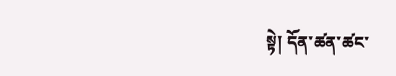སྟེ། དོན་ཚན་ཚང་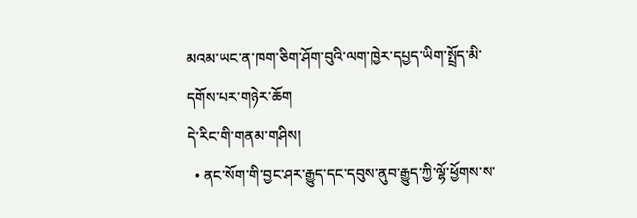མའམ་ཡང་ན་ཁག་ཅིག་ཤོག་བུའི་ལག་ཁྱེར་དཔྱད་ཡིག་སྤྲོད་མི་དགོས་པར་གཉེར་ཆོག
དེ་རིང་གི་གནམ་གཤིས།
  • ནང་སོག་གི་བྱང་ཤར་རྒྱུད་དང་དབུས་ནུབ་རྒྱུད་ཀྱི་ལྷོ་ཕྱོགས་ས་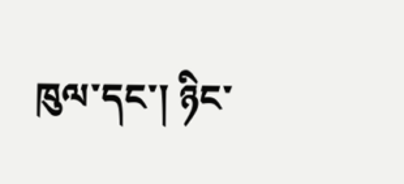ཁུལ་དང་། ཉིང་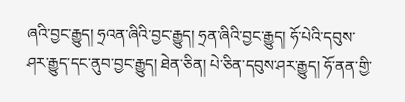ཞའི་བྱང་རྒྱུད། ཧྲའན་ཞིའི་བྱང་རྒྱུད། ཧྲན་ཞིའི་བྱང་རྒྱུད། ཧོ་པེའི་དབུས་ཤར་རྒྱུད་དང་ནུབ་བྱང་རྒྱུད། ཐེན་ཅིན། པེ་ཅིན་དབུས་ཤར་རྒྱུད། ཧོ་ནན་གྱི་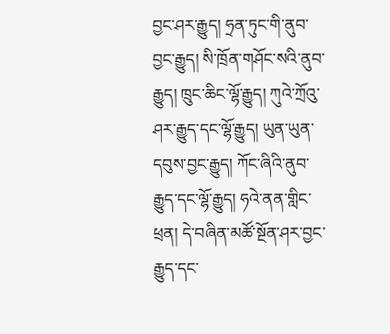བྱང་ཤར་རྒྱུད། ཧྲན་ཏུང་གི་ནུབ་བྱང་རྒྱུད། སི་ཁྲོན་གཤོང་སའི་ནུབ་རྒྱུད། ཁྲུང་ཆིང་ལྷོ་རྒྱུད། ཀུའེ་ཀྲོའུ་ཤར་རྒྱུད་དང་ལྷོ་རྒྱུད། ཡུན་ཡུན་དབུས་བྱང་རྒྱུད། ཀོང་ཞིའི་ནུབ་རྒྱུད་དང་ལྷོ་རྒྱུད། ཧའེ་ནན་གླིང་ཕྲན། དེ་བཞིན་མཚོ་སྔོན་ཤར་བྱང་རྒྱུད་དང་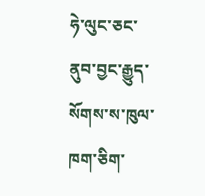ཧེ་ལུང་ཅང་ནུབ་བྱང་རྒྱུད་སོགས་ས་ཁུལ་ཁག་ཅིག་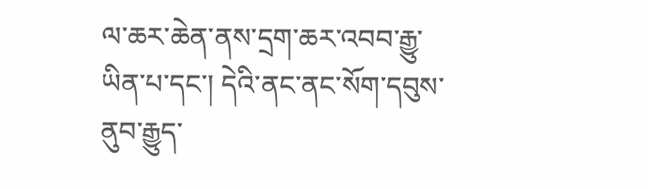ལ་ཆར་ཆེན་ནས་དྲག་ཆར་འབབ་རྒྱུ་ཡིན་པ་དང་། དེའི་ནང་ནང་སོག་དབུས་ནུབ་རྒྱུད་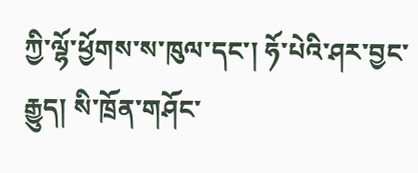ཀྱི་ལྷོ་ཕྱོགས་ས་ཁུལ་དང་། ཧོ་པེའི་ཤར་བྱང་རྒྱུད། སི་ཁྲོན་གཤོང་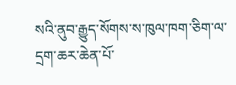སའི་ནུབ་རྒྱུད་སོགས་ས་ཁུལ་ཁག་ཅིག་ལ་དྲག་ཆར་ཆེན་པོ་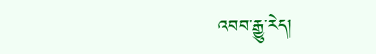འབབ་རྒྱུ་རེད།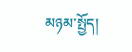མཉམ་སྤྱོད།